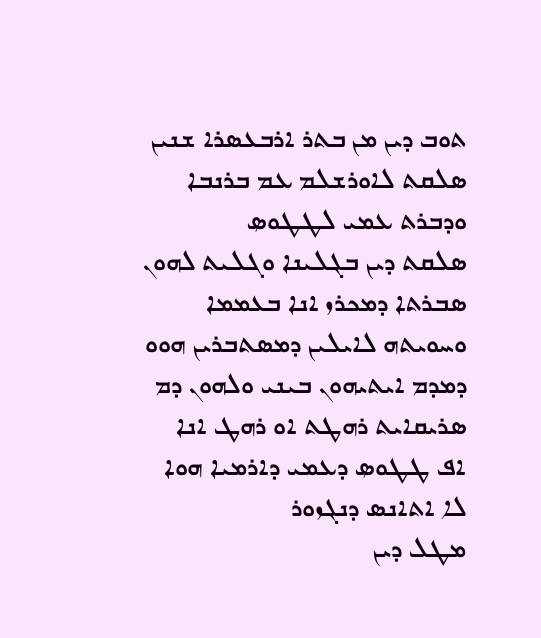ܬܘܒ ܕܝܢ ܡܢ ܒܬܪ ܐܪܒܥܤܪܐ ܫܢܝܢ ܤܠܩܬ ܠܐܘܪܫܠܡ ܥܡ ܒܪܢܒܐ ܘܕܒܪܬ ܥܡܝ ܠܛܛܘܤ
ܤܠܩܬ ܕܝܢ ܒܓܠܝܢܐ ܘܓܠܝܬ ܠܗܘܢ ܤܒܪܬܐ ܕܡܟܪܙ ܐܢܐ ܒܥܡܡܐ ܘܚܘܝܬܗ ܠܐܝܠܝܢ ܕܡܤܬܒܪܝܢ ܗܘܘ ܕܡܕܡ ܐܝܬܝܗܘܢ ܒܝܢܝ ܘܠܗܘܢ ܕܡ ܤܪܝܩܐܝܬ ܪܗܛܬ ܐܘ ܪܗܛ ܐܢܐ
ܐܦ ܛܛܘܤ ܕܥܡܝ ܕܐܪܡܝܐ ܗܘܐ ܠܐ ܐܬܐܢܤ ܕܢܓܙܘܪ
ܡܛܠ ܕܝܢ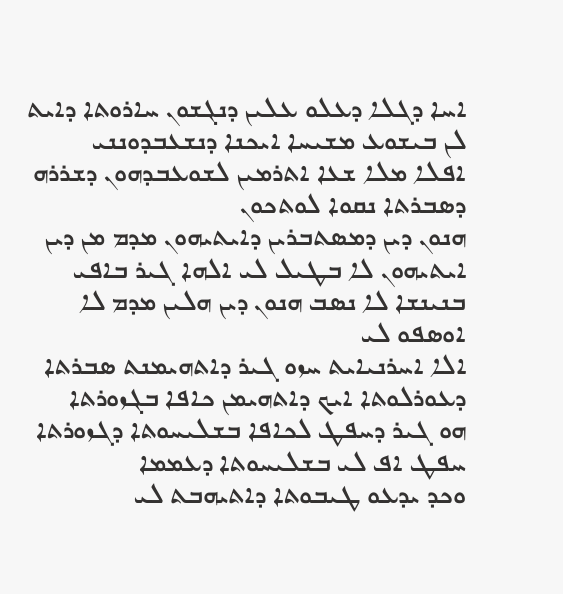ܐܚܐ ܕܓܠܐ ܕܥܠܘ ܥܠܝܢ ܕܢܓܫܘܢ ܚܐܪܘܬܐ ܕܐܝܬ ܠܢ ܒܝܫܘܥ ܡܫܝܚܐ ܐܝܟܢܐ ܕܢܫܥܒܕܘܢܢܝ
ܐܦܠܐ ܡܠܐ ܫܥܐ ܐܬܪܡܝܢ ܠܫܘܥܒܕܗܘܢ ܕܫܪܪܗ ܕܤܒܪܬܐ ܢܩܘܐ ܠܘܬܟܘܢ
ܗܢܘܢ ܕܝܢ ܕܡܤܬܒܪܝܢ ܕܐܝܬܝܗܘܢ ܡܕܡ ܡܢ ܕܝܢ ܐܝܬܝܗܘܢ ܠܐ ܒܛܝܠ ܠܝ ܐܠܗܐ ܓܝܪ ܒܐܦܝ ܒܢܝܢܫܐ ܠܐ ܢܤܒ ܗܢܘܢ ܕܝܢ ܗܠܝܢ ܡܕܡ ܠܐ ܐܘܤܦܘ ܠܝ
ܐܠܐ ܐܚܪܢܝܐܝܬ ܚܙܘ ܓܝܪ ܕܐܬܗܝܡܢܬ ܤܒܪܬܐ ܕܥܘܪܠܘܬܐ ܐܝܟ ܕܐܬܗܝܡܢ ܟܐܦܐ ܒܓܙܘܪܬܐ
ܗܘ ܓܝܪ ܕܚܦܛ ܠܟܐܦܐ ܒܫܠܝܚܘܬܐ ܕܓܙܘܪܬܐ ܚܦܛ ܐܦ ܠܝ ܒܫܠܝܚܘܬܐ ܕܥܡܡܐ
ܘܟܕ ܝܕܥܘ ܛܝܒܘܬܐ ܕܐܬܝܗܒܬ ܠܝ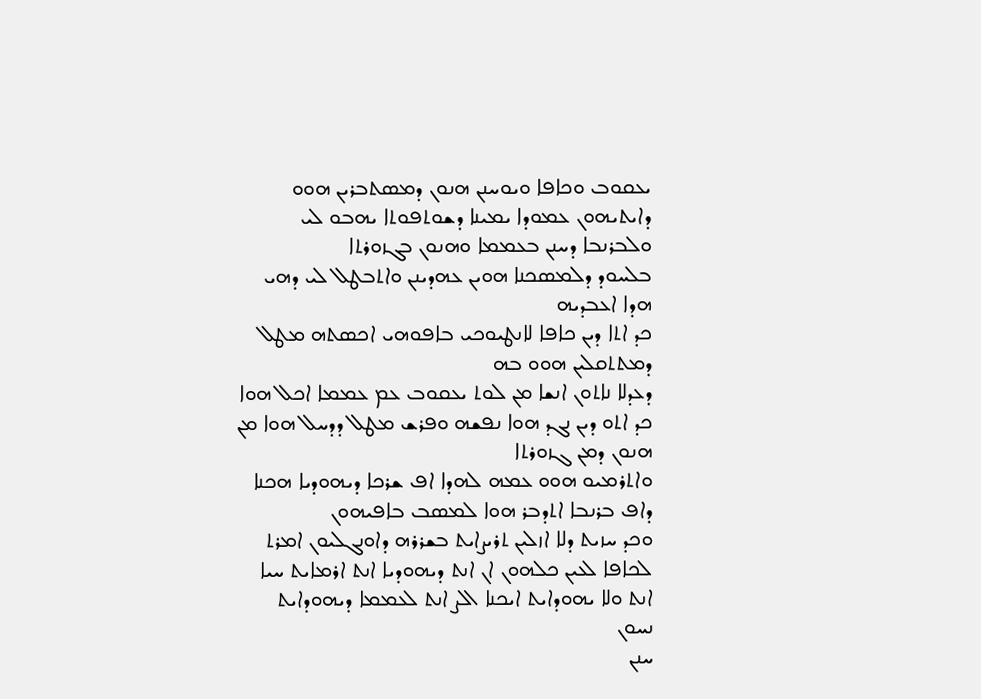ܝܥܩܘܒ ܘܟܐܦܐ ܘܝܘܚܢܢ ܗܢܘܢ ܕܡܤܬܒܪܝܢ ܗܘܘ ܕܐܝܬܝܗܘܢ ܥܡܘܕܐ ܝܡܝܢܐ ܕܫܘܬܦܘܬܐ ܝܗܒܘ ܠܝ ܘܠܒܪܢܒܐ ܕܚܢܢ ܒܥܡܡܐ ܘܗܢܘܢ ܒܓܙܘܪܬܐ
ܒܠܚܘܕ ܕܠܡܤܟܢܐ ܗܘܝܢ ܥܗܕܝܢܢ ܘܐܬܒܛܠ ܠܝ ܕܗܝ ܗܕܐ ܐܥܒܕܝܗ
ܟܕ ܐܬܐ ܕܝܢ ܟܐܦܐ ܠܐܢܛܝܘܟܝ ܒܐܦܘܗܝ ܐܟܤܬܗ ܡܛܠ ܕܡܬܬܩܠܝܢ ܗܘܘ ܒܗ
ܕܥܕܠܐ ܢܐܬܘܢ ܐܢܫܐ ܡܢ ܠܘܬ ܝܥܩܘܒ ܥܡ ܥܡܡܐ ܐܟܠ ܗܘܐ ܟܕ ܐܬܘ ܕܝܢ ܢܓܕ ܗܘܐ ܢܦܫܗ ܘܦܪܫ ܡܛܠ ܕܕܚܠ ܗܘܐ ܡܢ ܗܢܘܢ ܕܡܢ ܓܙܘܪܬܐ
ܘܐܬܪܡܝܘ ܗܘܘ ܥܡܗ ܠܗܕܐ ܐܦ ܫܪܟܐ ܕܝܗܘܕܝܐ ܗܟܢܐ ܕܐܦ ܒܪܢܒܐ ܐܬܕܒܪ ܗܘܐ ܠܡܤܒ ܒܐܦܝܗܘܢ
ܘܟܕ ܚܙܝܬ ܕܠܐ ܐܙܠܝܢ ܬܪܝܨܐܝܬ ܒܫܪܪܗ ܕܐܘܢܓܠܝܘܢ ܐܡܪܬ ܠܟܐܦܐ ܠܥܝܢ ܟܠܗܘܢ ܐܢ ܐܢܬ ܕܝܗܘܕܝܐ ܐܢܬ ܐܪܡܐܝܬ ܚܝܐ ܐܢܬ ܘܠܐ ܝܗܘܕܐܝܬ ܐܝܟܢܐ ܐܠܨ ܐܢܬ ܠܥܡܡܐ ܕܝܗܘܕܐܝܬ ܢܚܘܢ
ܚܢܢ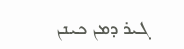ܓܝܪ ܕܡܢ ܟܝܢܢ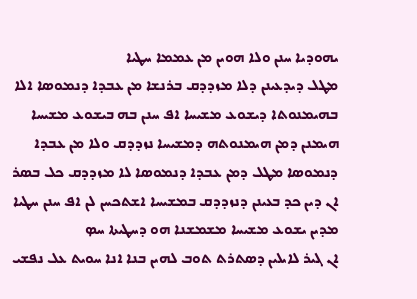ܝܗܘܕܝܐ ܚܢܢ ܘܠܐ ܗܘܝܢ ܡܢ ܥܡܡܐ ܚܛܝܐ
ܡܛܠ ܕܝܕܥܝܢܢ ܕܠܐ ܡܙܕܕܩ ܒܪܢܫܐ ܡܢ ܥܒܕܐ ܕܢܡܘܤܐ ܐܠܐ ܒܗܝܡܢܘܬܐ ܕܝܫܘܥ ܡܫܝܚܐ ܐܦ ܚܢܢ ܒܗ ܒܝܫܘܥ ܡܫܝܚܐ ܗܝܡܢܢ ܕܡܢ ܗܝܡܢܘܬܗ ܕܡܫܝܚܐ ܢܙܕܕܩ ܘܠܐ ܡܢ ܥܒܕܐ ܕܢܡܘܤܐ ܡܛܠ ܕܡܢ ܥܒܕܐ ܕܢܡܘܤܐ ܠܐ ܡܙܕܕܩ ܟܠ ܒܤܪ
ܐܢ ܕܝܢ ܟܕ ܒܥܝܢܢ ܕܢܙܕܕܩ ܒܡܫܝܚܐ ܐܫܬܟܚܢ ܠܢ ܐܦ ܚܢܢ ܚܛܝܐ ܡܕܝܢ ܝܫܘܥ ܡܫܝܚܐ ܡܫܡܫܢܐ ܗܘ ܕܚܛܝܬܐ ܚܤ
ܐܢ ܓܝܪ ܠܐܝܠܝܢ ܕܤܬܪܬ ܬܘܒ ܠܗܝܢ ܒܢܐ ܐܢܐ ܚܘܝܬ ܥܠ ܢܦܫܝ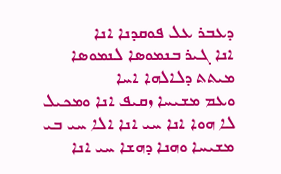ܕܥܒܪ ܥܠ ܦܘܩܕܢܐ ܐܢܐ
ܐܢܐ ܓܝܪ ܒܢܡܘܤܐ ܠܢܡܘܤܐ ܡܝܬܬ ܕܠܐܠܗܐ ܐܚܐ
ܘܥܡ ܡܫܝܚܐ ܙܩܝܦ ܐܢܐ ܘܡܟܝܠ ܠܐ ܗܘܐ ܐܢܐ ܚܝ ܐܢܐ ܐܠܐ ܚܝ ܒܝ ܡܫܝܚܐ ܘܗܢܐ ܕܗܫܐ ܚܝ ܐܢܐ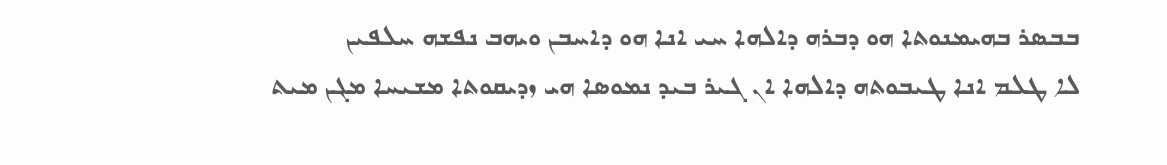ܒܒܤܪ ܒܗܝܡܢܘܬܐ ܗܘ ܕܒܪܗ ܕܐܠܗܐ ܚܝ ܐܢܐ ܗܘ ܕܐܚܒܢ ܘܝܗܒ ܢܦܫܗ ܚܠܦܝܢ
ܠܐ ܛܠܡ ܐܢܐ ܛܝܒܘܬܗ ܕܐܠܗܐ ܐܢ ܓܝܪ ܒܝܕ ܢܡܘܤܐ ܗܝ ܙܕܝܩܘܬܐ ܡܫܝܚܐ ܡܓܢ ܡܝܬ